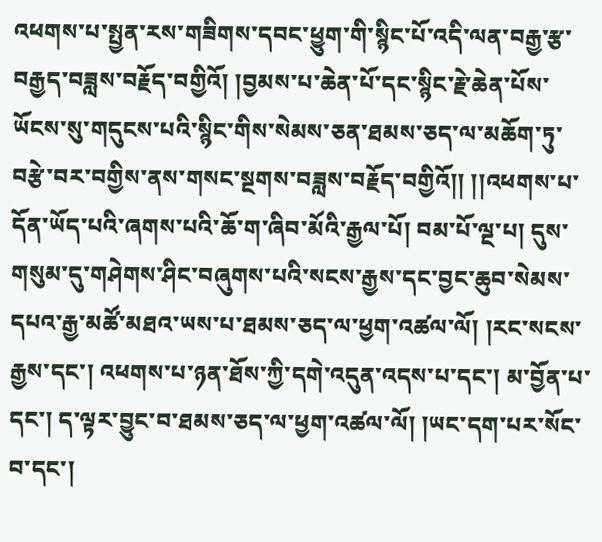འཕགས་པ་སྤྱན་རས་གཟིགས་དབང་ཕྱུག་གི་སྙིང་པོ་འདི་ལན་བརྒྱ་རྩ་བརྒྱད་བཟླས་བརྗོད་བགྱིའོ། །བྱམས་པ་ཆེན་པོ་དང་སྙིང་རྗེ་ཆེན་པོས་ཡོངས་སུ་གདུངས་པའི་སྙིང་གིས་སེམས་ཅན་ཐམས་ཅད་ལ་མཆོག་ཏུ་བརྩེ་བར་བགྱིས་ནས་གསང་སྔགས་བཟླས་བརྗོད་བགྱིའོ།། །།འཕགས་པ་དོན་ཡོད་པའི་ཞགས་པའི་ཆོ་ག་ཞིབ་མོའི་རྒྱལ་པོ། བམ་པོ་ལྔ་པ། དུས་གསུམ་དུ་གཤེགས་ཤིང་བཞུགས་པའི་སངས་རྒྱས་དང་བྱང་ཆུབ་སེམས་དཔའ་རྒྱ་མཚོ་མཐའ་ཡས་པ་ཐམས་ཅད་ལ་ཕྱག་འཚལ་ལོ། །རང་སངས་རྒྱས་དང་། འཕགས་པ་ཉན་ཐོས་ཀྱི་དགེ་འདུན་འདས་པ་དང་། མ་བྱོན་པ་དང་། ད་ལྟར་བྱུང་བ་ཐམས་ཅད་ལ་ཕྱག་འཚལ་ལོ། །ཡང་དག་པར་སོང་བ་དང་།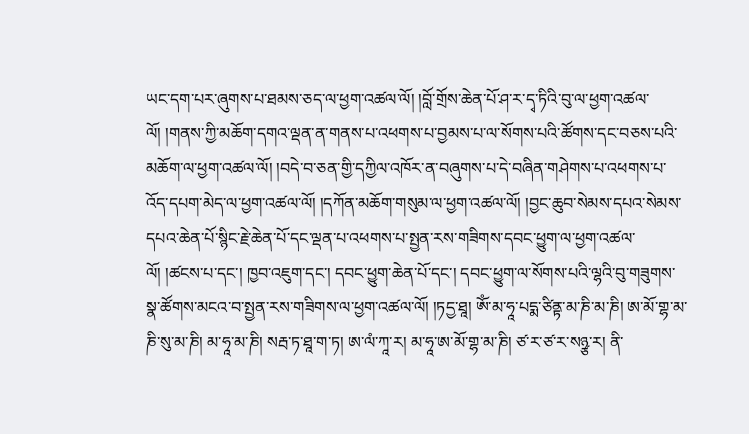ཡང་དག་པར་ཞུགས་པ་ཐམས་ཅད་ལ་ཕྱག་འཚལ་ལོ། །བློ་གྲོས་ཆེན་པོ་ཤ་ར་དྭ་ཏིའི་བུ་ལ་ཕྱག་འཚལ་ལོ། །གནས་ཀྱི་མཆོག་དགའ་ལྡན་ན་གནས་པ་འཕགས་པ་བྱམས་པ་ལ་སོགས་པའི་ཚོགས་དང་བཅས་པའི་མཆོག་ལ་ཕྱག་འཚལ་ལོ། །བདེ་བ་ཅན་གྱི་དཀྱིལ་འཁོར་ན་བཞུགས་པ་དེ་བཞིན་གཤེགས་པ་འཕགས་པ་འོད་དཔག་མེད་ལ་ཕྱག་འཚལ་ལོ། །དཀོན་མཆོག་གསུམ་ལ་ཕྱག་འཚལ་ལོ། །བྱང་ཆུབ་སེམས་དཔའ་སེམས་དཔའ་ཆེན་པོ་སྙིང་རྗེ་ཆེན་པོ་དང་ལྡན་པ་འཕགས་པ་སྤྱན་རས་གཟིགས་དབང་ཕྱུག་ལ་ཕྱག་འཚལ་ལོ། །ཚངས་པ་དང་། ཁྱབ་འཇུག་དང་། དབང་ཕྱུག་ཆེན་པོ་དང་། དབང་ཕྱུག་ལ་སོགས་པའི་ལྷའི་བུ་གཟུགས་སྣ་ཚོགས་མངའ་བ་སྤྱན་རས་གཟིགས་ལ་ཕྱག་འཚལ་ལོ། །ཏདྱ་ཐཱ། ཨོཾ་མ་ཧཱ་པདྨ་ཙིནྟ་མ་ཎི་མ་ཎི། ཨ་མོ་གྷ་མ་ཎི་སུ་མ་ཎི། མ་ཧཱ་མ་ཎི། སརྦ་ཏ་ཐཱ་ག་ཏ། ཨ་ལཾ་ཀཱ་ར། མ་ཧཱ་ཨ་མོ་གྷ་མ་ཎི། ཙ་ར་ཙ་ར་སཉྩ་ར། ནི་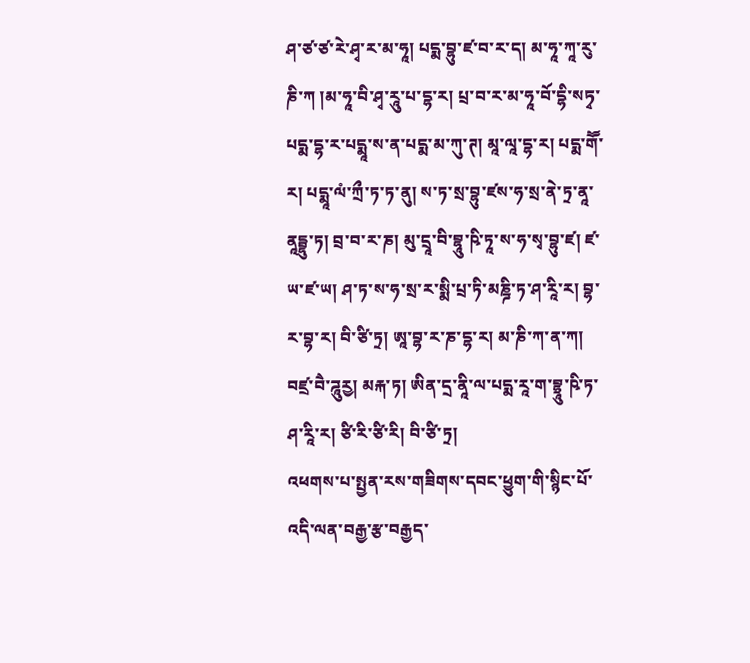ཤ་ཙ་ཙ་རེ་ཤྭ་ར་མ་ཧཱ། པདྨ་བྷུ་ཛ་བ་ར་ད། མ་ཧཱ་ཀཱ་རུ་ཎི་ཀ །མ་ཧཱ་བི་ཤྭ་རཱུ་པ་དྷ་ར། པྲ་བ་ར་མ་ཧཱ་བོ་དྷི་སཏྭ་པདྨ་དྷ་ར་པདྨཱ་ས་ན་པདྨ་མ་ཀུ་ཊ། མཱ་ལཱ་དྷ་ར། པདྨ་གཽ་ར། པདྨཱ་ལཾ་ཀྲྀ་ཏ་ཏ་ནུ། ས་ཏ་སྲ་བྷུ་ཛས་ཧ་སྲ་ནེ་ཏྲ་ནཱ་ནཱདྦྷུ་ཏ། བྲ་བ་ར་ཎ། མུ་དྲཱ་བི་བྷཱུ་ཥི་ཏཱ་ས་ཧ་སྭ་བྷུ་ཛ། ཛ་ཡ་ཛ་ཡ། ཤ་ཏ་ས་ཧ་སྲ་ར་སྨི་པྲ་ཏི་མཎྜི་ཏ་ཤ་རཱི་ར། བྷ་ར་བྷ་ར། བི་ཙི་ཏྲ། ཨཱ་བྷ་ར་ཎ་དྷ་ར། མ་ཎི་ཀ་ན་ཀ། བཛྲ་བཻ་ཌཱུརྱ། མརྐ་ཏ། ཨིན་དྲ་ནཱི་ལ་པདྨ་རཱ་ག་བྷྲཱུ་ཥི་ཏ་ཤ་རཱི་ར། ཙི་རི་ཙི་རི། བི་ཙི་ཏྲ།
འཕགས་པ་སྤྱན་རས་གཟིགས་དབང་ཕྱུག་གི་སྙིང་པོ་འདི་ལན་བརྒྱ་རྩ་བརྒྱད་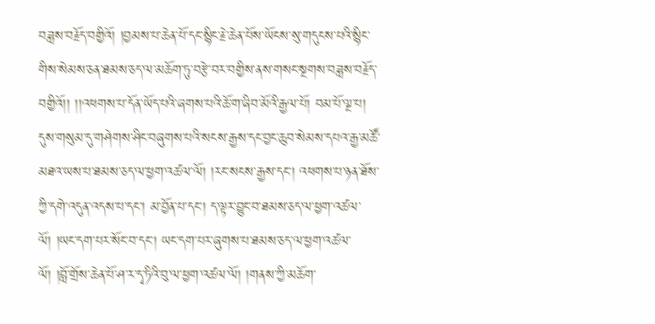བཟླས་བརྗོད་བགྱིའོ། །བྱམས་པ་ཆེན་པོ་དང་སྙིང་རྗེ་ཆེན་པོས་ཡོངས་སུ་གདུངས་པའི་སྙིང་གིས་སེམས་ཅན་ཐམས་ཅད་ལ་མཆོག་ཏུ་བརྩེ་བར་བགྱིས་ནས་གསང་སྔགས་བཟླས་བརྗོད་བགྱིའོ།། །།འཕགས་པ་དོན་ཡོད་པའི་ཞགས་པའི་ཆོ་ག་ཞིབ་མོའི་རྒྱལ་པོ། བམ་པོ་ལྔ་པ། དུས་གསུམ་དུ་གཤེགས་ཤིང་བཞུགས་པའི་སངས་རྒྱས་དང་བྱང་ཆུབ་སེམས་དཔའ་རྒྱ་མཚོ་མཐའ་ཡས་པ་ཐམས་ཅད་ལ་ཕྱག་འཚལ་ལོ། །རང་སངས་རྒྱས་དང་། འཕགས་པ་ཉན་ཐོས་ཀྱི་དགེ་འདུན་འདས་པ་དང་། མ་བྱོན་པ་དང་། ད་ལྟར་བྱུང་བ་ཐམས་ཅད་ལ་ཕྱག་འཚལ་ལོ། །ཡང་དག་པར་སོང་བ་དང་། ཡང་དག་པར་ཞུགས་པ་ཐམས་ཅད་ལ་ཕྱག་འཚལ་ལོ། །བློ་གྲོས་ཆེན་པོ་ཤ་ར་དྭ་ཏིའི་བུ་ལ་ཕྱག་འཚལ་ལོ། །གནས་ཀྱི་མཆོག་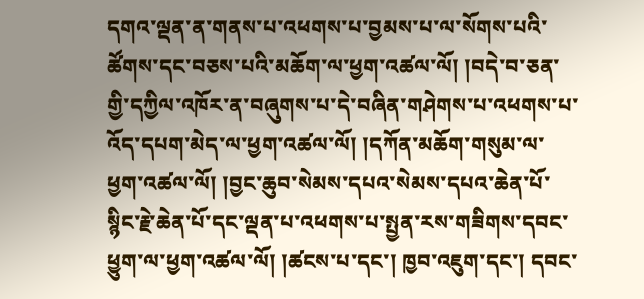དགའ་ལྡན་ན་གནས་པ་འཕགས་པ་བྱམས་པ་ལ་སོགས་པའི་ཚོགས་དང་བཅས་པའི་མཆོག་ལ་ཕྱག་འཚལ་ལོ། །བདེ་བ་ཅན་གྱི་དཀྱིལ་འཁོར་ན་བཞུགས་པ་དེ་བཞིན་གཤེགས་པ་འཕགས་པ་འོད་དཔག་མེད་ལ་ཕྱག་འཚལ་ལོ། །དཀོན་མཆོག་གསུམ་ལ་ཕྱག་འཚལ་ལོ། །བྱང་ཆུབ་སེམས་དཔའ་སེམས་དཔའ་ཆེན་པོ་སྙིང་རྗེ་ཆེན་པོ་དང་ལྡན་པ་འཕགས་པ་སྤྱན་རས་གཟིགས་དབང་ཕྱུག་ལ་ཕྱག་འཚལ་ལོ། །ཚངས་པ་དང་། ཁྱབ་འཇུག་དང་། དབང་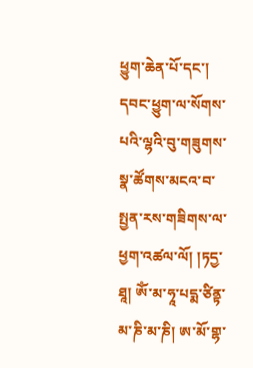ཕྱུག་ཆེན་པོ་དང་། དབང་ཕྱུག་ལ་སོགས་པའི་ལྷའི་བུ་གཟུགས་སྣ་ཚོགས་མངའ་བ་སྤྱན་རས་གཟིགས་ལ་ཕྱག་འཚལ་ལོ། །ཏདྱ་ཐཱ། ཨོཾ་མ་ཧཱ་པདྨ་ཙིནྟ་མ་ཎི་མ་ཎི། ཨ་མོ་གྷ་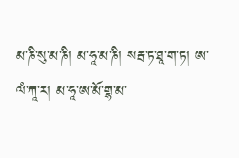མ་ཎི་སུ་མ་ཎི། མ་ཧཱ་མ་ཎི། སརྦ་ཏ་ཐཱ་ག་ཏ། ཨ་ལཾ་ཀཱ་ར། མ་ཧཱ་ཨ་མོ་གྷ་མ་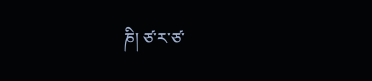ཎི། ཙ་ར་ཙ་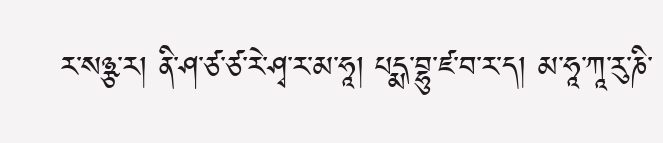ར་སཉྩ་ར། ནི་ཤ་ཙ་ཙ་རེ་ཤྭ་ར་མ་ཧཱ། པདྨ་བྷུ་ཛ་བ་ར་ད། མ་ཧཱ་ཀཱ་རུ་ཎི་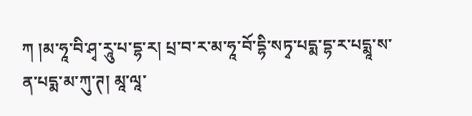ཀ །མ་ཧཱ་བི་ཤྭ་རཱུ་པ་དྷ་ར། པྲ་བ་ར་མ་ཧཱ་བོ་དྷི་སཏྭ་པདྨ་དྷ་ར་པདྨཱ་ས་ན་པདྨ་མ་ཀུ་ཊ། མཱ་ལཱ་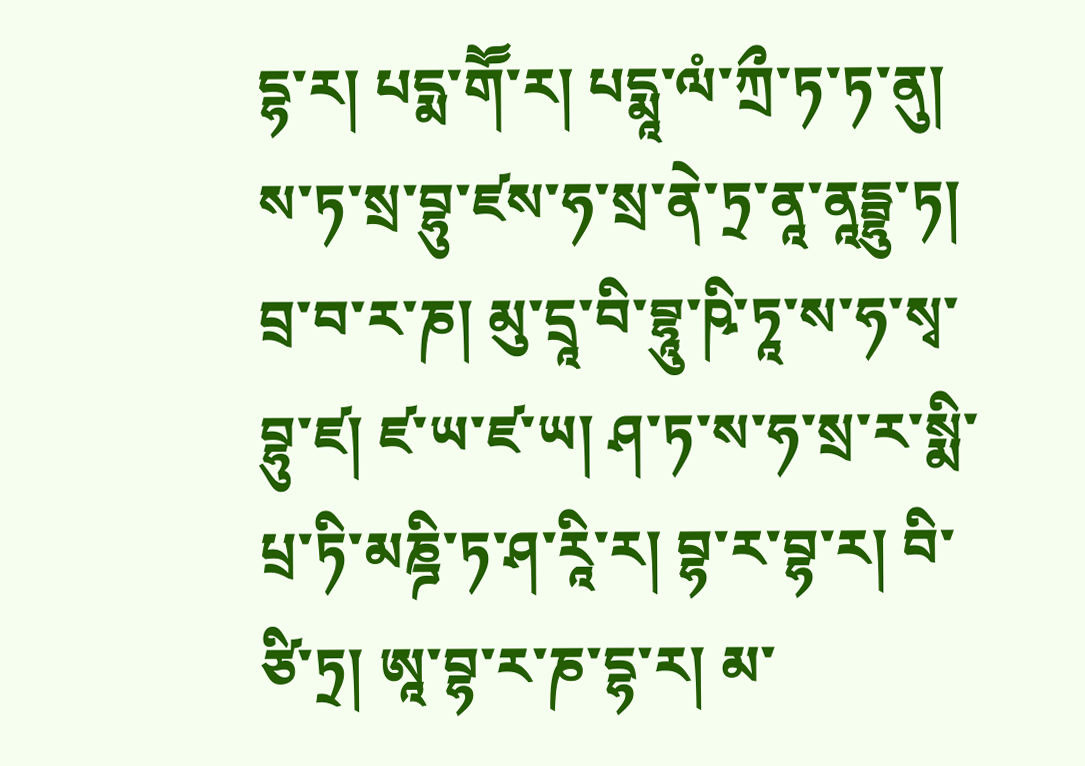དྷ་ར། པདྨ་གཽ་ར། པདྨཱ་ལཾ་ཀྲྀ་ཏ་ཏ་ནུ། ས་ཏ་སྲ་བྷུ་ཛས་ཧ་སྲ་ནེ་ཏྲ་ནཱ་ནཱདྦྷུ་ཏ། བྲ་བ་ར་ཎ། མུ་དྲཱ་བི་བྷཱུ་ཥི་ཏཱ་ས་ཧ་སྭ་བྷུ་ཛ། ཛ་ཡ་ཛ་ཡ། ཤ་ཏ་ས་ཧ་སྲ་ར་སྨི་པྲ་ཏི་མཎྜི་ཏ་ཤ་རཱི་ར། བྷ་ར་བྷ་ར། བི་ཙི་ཏྲ། ཨཱ་བྷ་ར་ཎ་དྷ་ར། མ་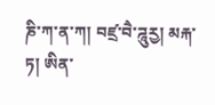ཎི་ཀ་ན་ཀ། བཛྲ་བཻ་ཌཱུརྱ། མརྐ་ཏ། ཨིན་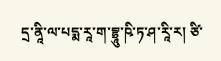དྲ་ནཱི་ལ་པདྨ་རཱ་ག་བྷྲཱུ་ཥི་ཏ་ཤ་རཱི་ར། ཙི་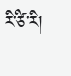རི་ཙི་རི།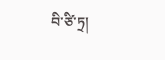བི་ཙི་ཏྲ།